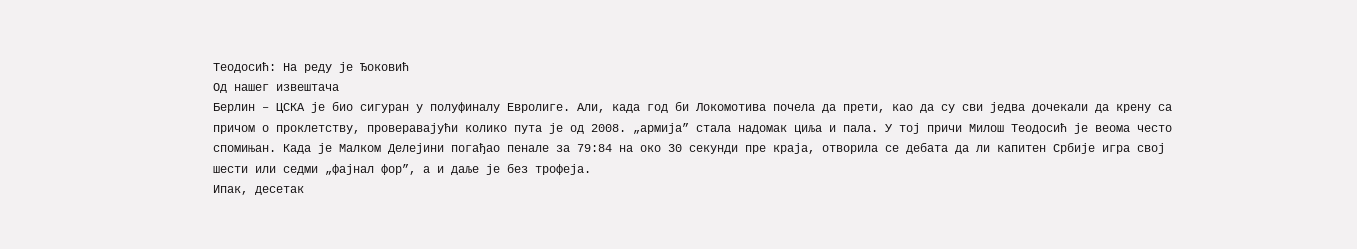Теодосић: На реду је Ђоковић
Од нашег извештача
Берлин – ЦСКА је био сигуран у полуфиналу Евролиге. Али, када год би Локомотива почела да прети, као да су сви једва дочекали да крену са причом о проклетству, проверавајући колико пута је од 2008. „армија” стала надомак циља и пала. У тој причи Милош Теодосић је веома често спомињан. Када је Малком Делејини погађао пенале за 79:84 на око 30 секунди пре краја, отворила се дебата да ли капитен Србије игра свој шести или седми „фајнал фор”, а и даље је без трофеја.
Ипак, десетак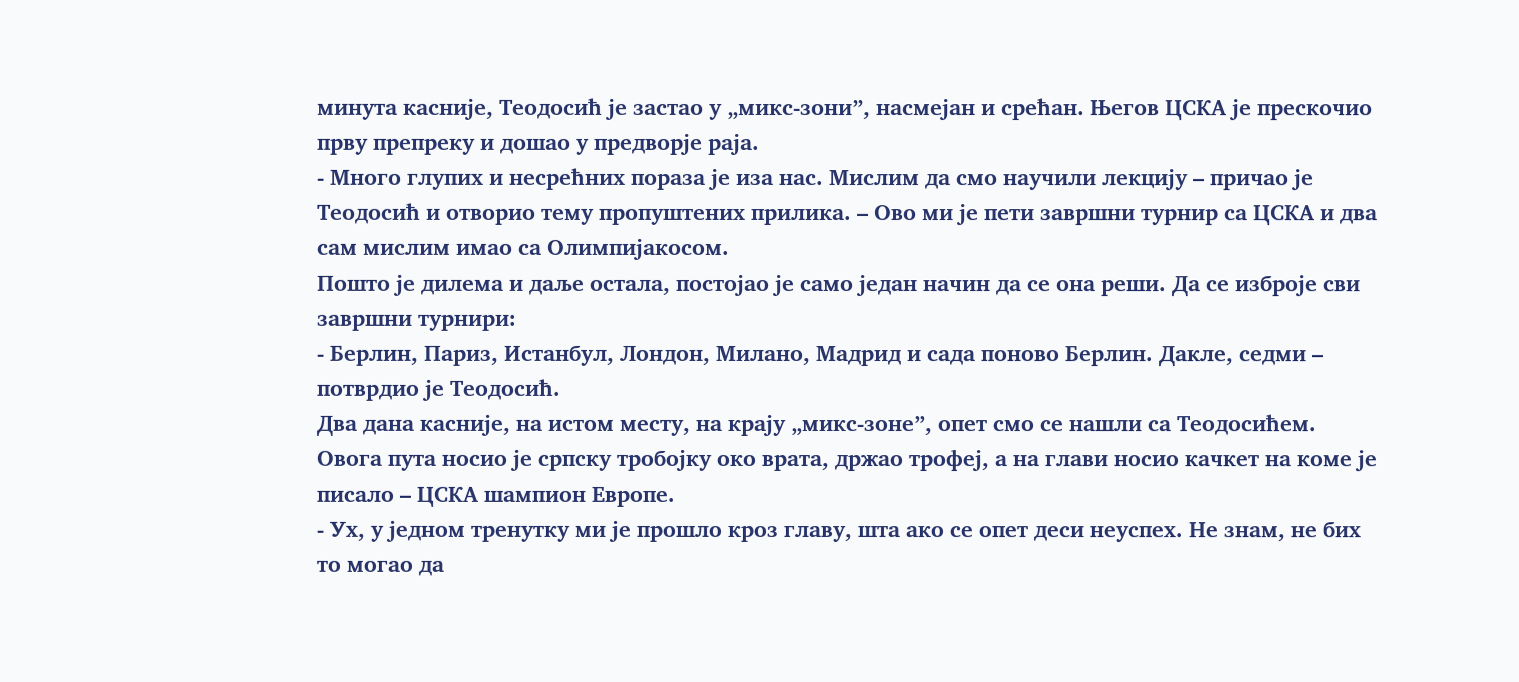минута касније, Теодосић је застао у „микс-зони”, насмејан и срећан. Његов ЦСКА је прескочио прву препреку и дошао у предворје раја.
- Много глупих и несрећних пораза је иза нас. Мислим да смо научили лекцију – причао је Теодосић и отворио тему пропуштених прилика. – Ово ми је пети завршни турнир са ЦСКА и два сам мислим имао са Олимпијакосом.
Пошто је дилема и даље остала, постојао је само један начин да се она реши. Да се изброје сви завршни турнири:
- Берлин, Париз, Истанбул, Лондон, Милано, Мадрид и сада поново Берлин. Дакле, седми – потврдио је Теодосић.
Два дана касније, на истом месту, на крају „микс-зоне”, опет смо се нашли са Теодосићем. Овога пута носио је српску тробојку око врата, држао трофеј, а на глави носио качкет на коме је писало – ЦСКА шампион Европе.
- Ух, у једном тренутку ми је прошло кроз главу, шта ако се опет деси неуспех. Не знам, не бих то могао да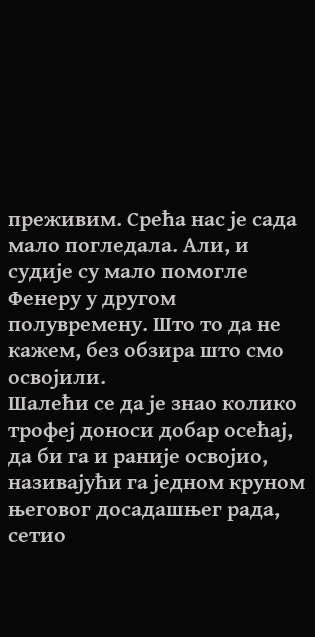преживим. Срећа нас је сада мало погледала. Али, и судије су мало помогле Фенеру у другом полувремену. Што то да не кажем, без обзира што смо освојили.
Шалећи се да је знао колико трофеј доноси добар осећај, да би га и раније освојио, називајући га једном круном његовог досадашњег рада, сетио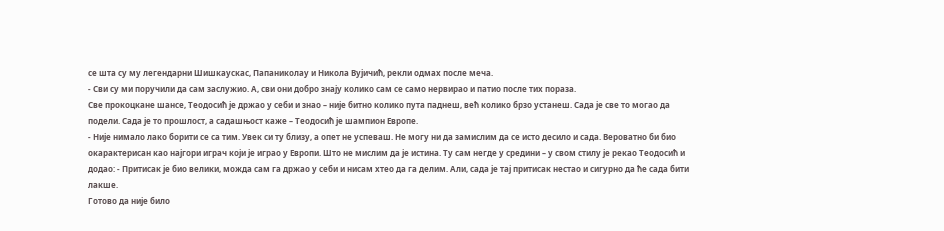се шта су му легендарни Шишкаускас, Папаниколау и Никола Вујичић, рекли одмах после меча.
- Сви су ми поручили да сам заслужио. А, сви они добро знају колико сам се само нервирао и патио после тих пораза.
Све прокоцкане шансе, Теодосић је држао у себи и знао – није битно колико пута паднеш, већ колико брзо устанеш. Сада је све то могао да подели. Сада је то прошлост, а садашњост каже – Теодосић је шампион Европе.
- Није нимало лако борити се са тим. Увек си ту близу, а опет не успеваш. Не могу ни да замислим да се исто десило и сада. Вероватно би био окарактерисан као најгори играч који је играо у Европи. Што не мислим да је истина. Ту сам негде у средини – у свом стилу је рекао Теодосић и додао: - Притисак је био велики, можда сам га држао у себи и нисам хтео да га делим. Али, сада је тај притисак нестао и сигурно да ће сада бити лакше.
Готово да није било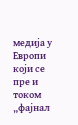медија у Европи који се пре и током „фајнал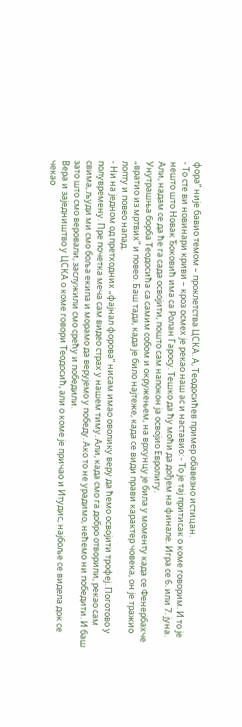фора” није бавио темом – проклетства ЦСКА. А, Теодосићев пример обавезно истицан.
- То сте ви новинари криви – кроз осмех је рекао наш ас и наставио: - То је тај притисак о коме говорим. И то је нешто што Новак Ђоковић има са Ролан Гаросу. Тешко да ћу моћи да дођем на финале. Игра се 6. или 7. јуна. Али, надам се да ће га сада освојити, пошто сам напокон ја освојио Евролигу.
Унутрашња борба Теодосића са самим собом и окружењем, на врхунцу је била у моменту када се Фенербахче „вратио из мртвих” и повео. Баш тада, када је било најтеже, када се види прави карактер човека, он је тражио лопту и повео напад.
- Ни на једном од претходних „фајнал форова” нисам имао оволику веру да ћемо освојити трофеј. Поготово у полувремену. Пре почетка меча сам видео страх у нашем тиму. Али, када смо га добро отворили, рекао сам свима, људи ми смо боља екипа и морамо да верујемо у победу. Ако то не урадимо, нећемо ни победити. И баш зато што смо веровали, заслужили смо срећу и победили.
Вера и заједништво у ЦСКА о коме говори Теодосић, али о коме је причао и Итудис, најбоље се видела док се чекао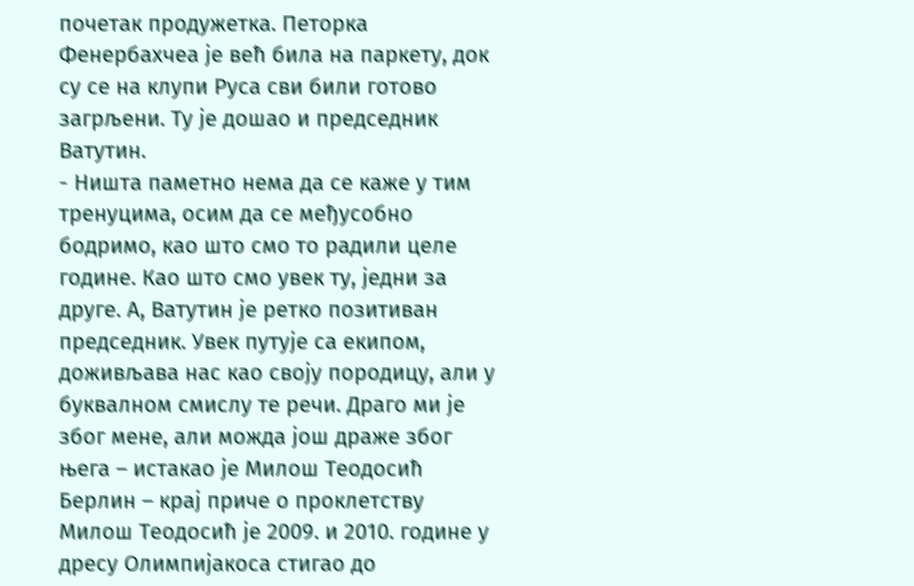почетак продужетка. Петорка Фенербахчеа је већ била на паркету, док су се на клупи Руса сви били готово загрљени. Ту је дошао и председник Ватутин.
- Ништа паметно нема да се каже у тим тренуцима, осим да се међусобно бодримо, као што смо то радили целе године. Као што смо увек ту, једни за друге. А, Ватутин је ретко позитиван председник. Увек путује са екипом, доживљава нас као своју породицу, али у буквалном смислу те речи. Драго ми је због мене, али можда још драже због њега – истакао је Милош Теодосић
Берлин – крај приче о проклетству
Милош Теодосић је 2009. и 2010. године у дресу Олимпијакоса стигао до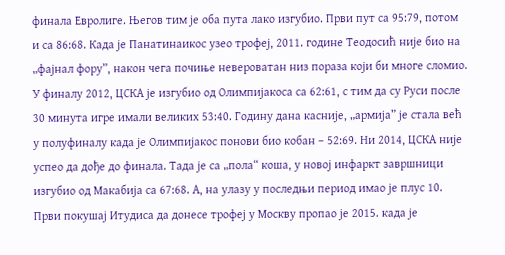финала Евролиге. Његов тим је оба пута лако изгубио. Први пут са 95:79, потом и са 86:68. Када је Панатинаикос узео трофеј, 2011. године Теодосић није био на „фајнал фору”, након чега почиње невероватан низ пораза који би многе сломио. У финалу 2012, ЦСКА је изгубио од Олимпијакоса са 62:61, с тим да су Руси после 30 минута игре имали великих 53:40. Годину дана касније, „армија” је стала већ у полуфиналу када је Олимпијакос понови био кобан – 52:69. Ни 2014, ЦСКА није успео да дође до финала. Тада је са „пола“ коша, у новој инфаркт завршници изгубио од Макабија са 67:68. А, на улазу у последњи период имао је плус 10. Први покушај Итудиса да донесе трофеј у Москву пропао је 2015. када је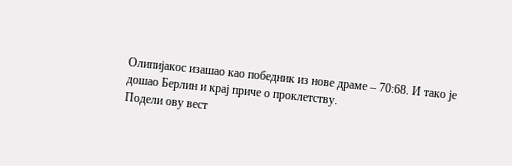Олипијакос изашао као победник из нове драме – 70:68. И тако је дошао Берлин и крај приче о проклетству.
Подели ову вест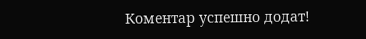Комeнтар успeшно додат!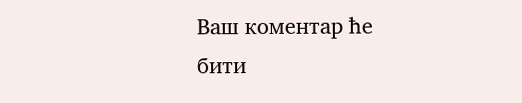Ваш комeнтар ћe бити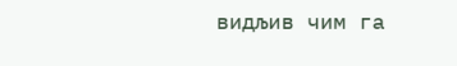видљив чим га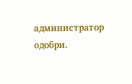администратор одобри.